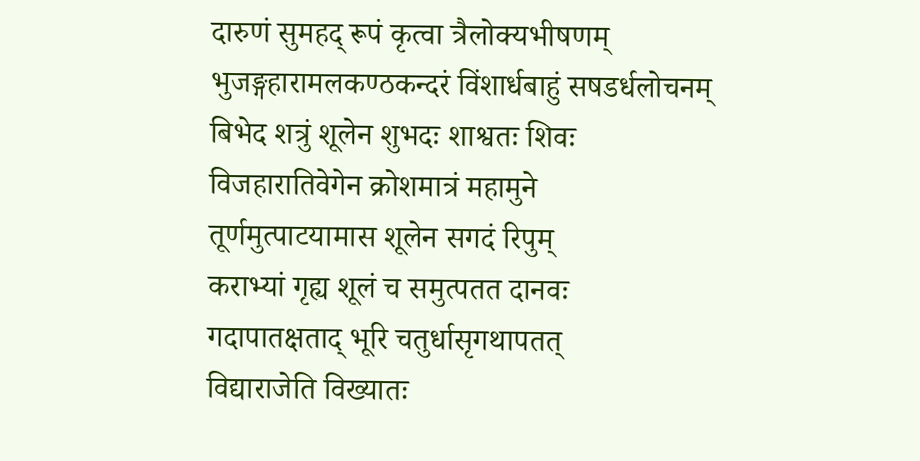दारुणं सुमहद् रूपं कृत्वा त्रैलोक्यभीषणम्
भुजङ्गहारामलकण्ठकन्दरं विंशार्धबाहुं सषडर्धलोचनम्
बिभेद शत्रुं शूलेन शुभदः शाश्वतः शिवः
विजहारातिवेगेन क्रोशमात्रं महामुने
तूर्णमुत्पाटयामास शूलेन सगदं रिपुम्
कराभ्यां गृह्य शूलं च समुत्पतत दानवः
गदापातक्षताद् भूरि चतुर्धासृगथापतत्
विद्याराजेति विख्यातः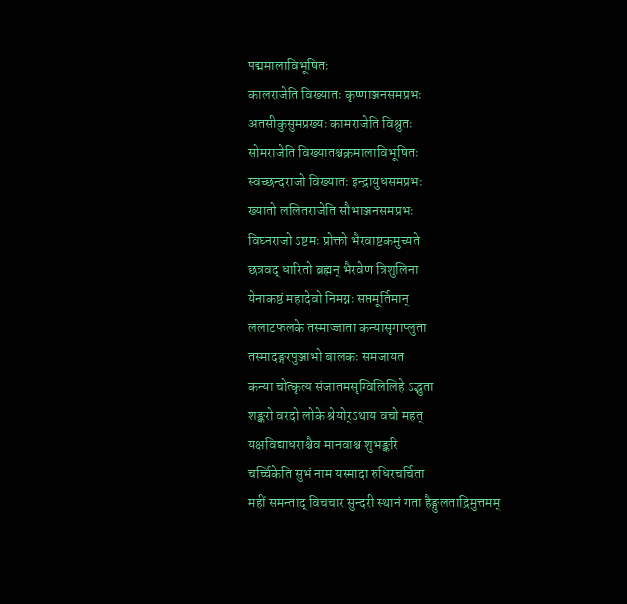पद्ममालाविभूषितः
कालराजेति विख्यातः कृष्णाञ्जनसमप्रभः
अतसीकुसुमप्रख्यः कामराजेति विश्रुतः
सोमराजेति विख्यातश्चक्रमालाविभूषितः
स्वच्छन्दराजो विख्यातः इन्द्रायुधसमप्रभः
ख्यातो ललितराजेति सौभाञ्जनसमप्रभः
विघ्नराजो ऽष्टमः प्रोक्तो भैरवाष्टकमुच्यते
छत्रवद् धारितो ब्रह्मन् भैरवेण त्रिशुलिना
येनाकष्ठं महादेवो निमग्नः सप्तमूर्तिमान्
ललाटफलके तस्माज्जाता कन्यासृगाप्लुता
तस्मादङ्गरपुञ्जाभो बालकः समजायत
कन्या चोत्कृत्य संजातमसृग्विलिलिहे ऽद्भुता
शङ्करो वरदो लोके श्रेयोर्ऽथाय वचो महत्
यक्षविद्याधराश्चैव मानवाश्च शुभङ्करि
चर्च्चिकेति सुभं नाम यस्मादा रुधिरचर्चिता
महीं समन्ताद् विचचार सुन्दरी स्थानं गता हैङ्गुलताद्रिमुत्तमम्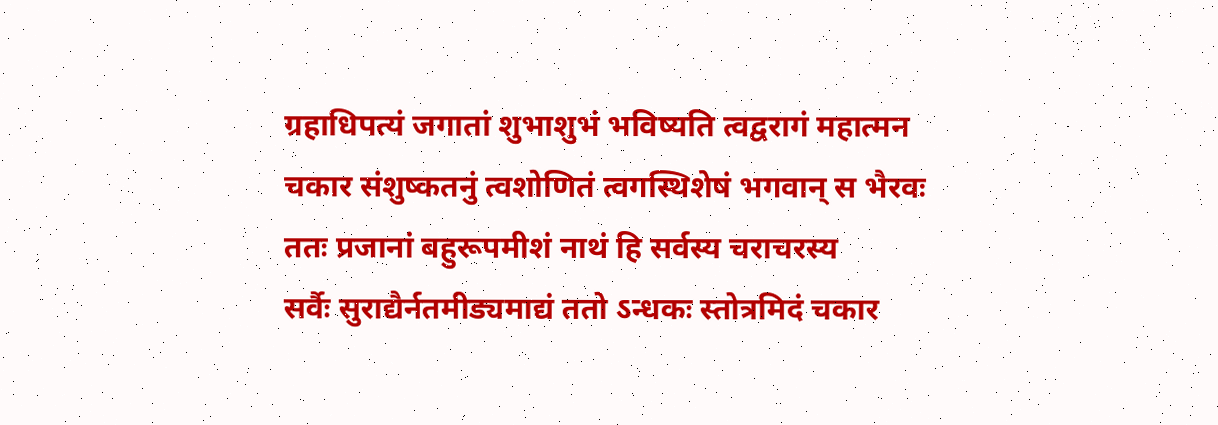ग्रहाधिपत्यं जगातां शुभाशुभं भविष्यति त्वद्वरागं महात्मन
चकार संशुष्कतनुं त्वशोणितं त्वगस्थिशेषं भगवान् स भैरवः
ततः प्रजानां बहुरूपमीशं नाथं हि सर्वस्य चराचरस्य
सर्वैः सुराद्यैर्नतमीड्यमाद्यं ततो ऽन्धकः स्तोत्रमिदं चकार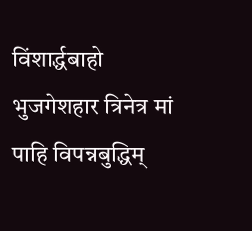विंशार्द्धबाहो भुजगेशहार त्रिनेत्र मां पाहि विपन्नबुद्धिम्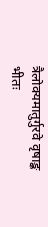त्रैलोक्यमातुर्गुरवे वृषाङ्क भीतः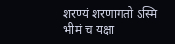शरण्यं शरणागतो ऽस्मि
भीमं च यक्षा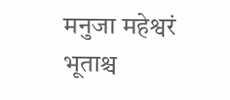मनुजा महेश्वरं भूताश्च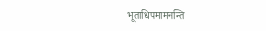भूताधिपमामनन्ति